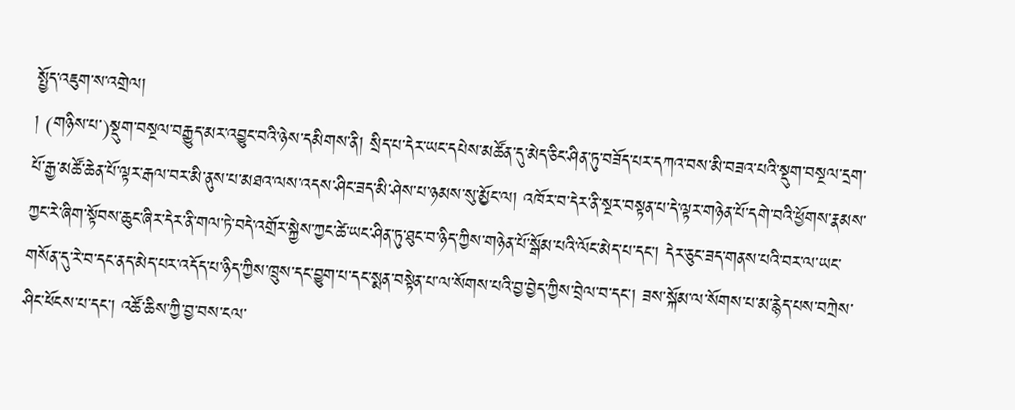སྤྱོད་འཇུག་ས་འགྲེལ།
། (གཉིས་པ་)སྡུག་བསྔལ་བརྒྱུད་མར་འབྱུང་བའི་ཉེས་དམིགས་ནི། སྲིད་པ་དེར་ཡང་དཔེས་མཚོན་དུ་མེད་ཅིང་ཤིན་ཏུ་བཟོད་པར་དཀའ་བས་མི་བཟའ་པའི་སྡུག་བསྔལ་དྲག་པོ་རྒྱ་མཚོ་ཆེན་པོ་ལྟར་རྒལ་བར་མི་ནུས་པ་མཐའ་ལས་འདས་ཤིང་ཟད་མི་ཤེས་པ་ཉམས་སུ་མྱོང་ལ། འཁོར་བ་དེར་ནི་སྔར་བསྟན་པ་དེ་ལྟར་གཉེན་པོ་དགེ་བའི་ཕྱོགས་རྣམས་ཀྱང་རེ་ཞིག་སྟོབས་ཆུང་ཞིར་དེར་ནི་གལ་ཏེ་བདེ་འགྲོར་སྐྱེས་ཀྱང་ཚེ་ཡང་ཤིན་ཏུ་ཐུང་བ་ཉིད་ཀྱིས་གཉེན་པོ་སྒོམ་པའི་ལོང་མེད་པ་དང་། དེར་ཅུང་ཟད་གནས་པའི་བར་ལ་ཡང་གསོན་དུ་རེ་བ་དང་ནད་མེད་པར་འདོད་པ་ཉིད་ཀྱིས་ཁྲུས་དང་བྱུག་པ་དང་སྨན་བསྟེན་པ་ལ་སོགས་པའི་བྱ་བྱེད་ཀྱིས་བྲེལ་བ་དང་། ཟས་སྐོམ་ལ་སོགས་པ་མ་རྙེད་པས་བཀྲེས་ཤིང་ཕོངས་པ་དང་། འཚོ་ཆིས་ཀྱི་བྱ་བས་ངལ་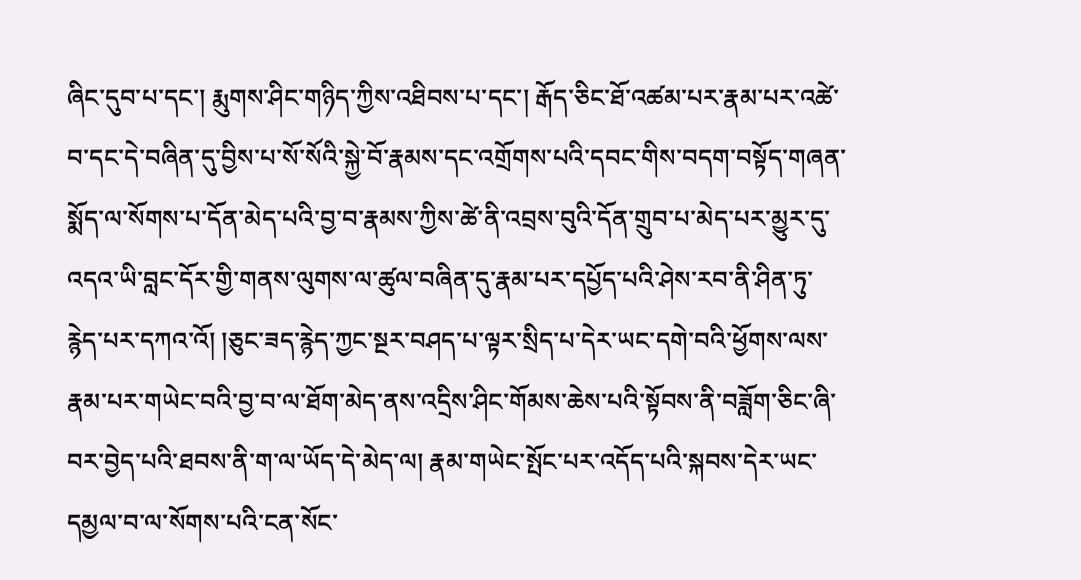ཞིང་དུབ་པ་དང་། རྨུགས་ཤིང་གཉིད་ཀྱིས་འཐིབས་པ་དང་། རྒོད་ཅིང་ཐོ་འཚམ་པར་རྣམ་པར་འཚེ་བ་དང་དེ་བཞིན་དུ་བྱིས་པ་སོ་སོའི་སྐྱེ་བོ་རྣམས་དང་འགྲོགས་པའི་དབང་གིས་བདག་བསྟོད་གཞན་སྨོད་ལ་སོགས་པ་དོན་མེད་པའི་བྱ་བ་རྣམས་ཀྱིས་ཚེ་ནི་འབྲས་བུའི་དོན་གྲུབ་པ་མེད་པར་མྱུར་དུ་འདའ་ཡི་བླང་དོར་གྱི་གནས་ལུགས་ལ་ཚུལ་བཞིན་དུ་རྣམ་པར་དཔྱོད་པའི་ཤེས་རབ་ནི་ཤིན་ཏུ་རྙེད་པར་དཀའ་འོ། །ཅུང་ཟད་རྙེད་ཀྱང་སྔར་བཤད་པ་ལྟར་སྲིད་པ་དེར་ཡང་དགེ་བའི་ཕྱོགས་ལས་རྣམ་པར་གཡེང་བའི་བྱ་བ་ལ་ཐོག་མེད་ནས་འདྲིས་ཤིང་གོམས་ཆེས་པའི་སྟོབས་ནི་བཟློག་ཅིང་ཞི་བར་བྱེད་པའི་ཐབས་ནི་ག་ལ་ཡོད་དེ་མེད་ལ། རྣམ་གཡེང་སྤོང་པར་འདོད་པའི་སྐབས་དེར་ཡང་དམྱལ་བ་ལ་སོགས་པའི་ངན་སོང་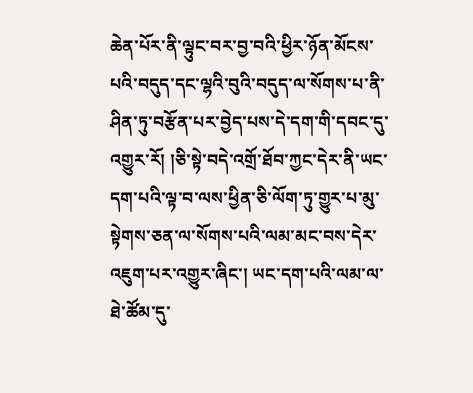ཆེན་པོར་ནི་ལྟུང་བར་བྱ་བའི་ཕྱིར་ཉོན་མོངས་པའི་བདུད་དང་ལྷའི་བུའི་བདུད་ལ་སོགས་པ་ནི་ཤིན་ཏུ་བརྩོན་པར་བྱེད་པས་དེ་དག་གི་དབང་དུ་འགྱུར་རོ། །ཅི་སྟེ་བདེ་འགྲོ་ཐོབ་ཀྱང་དེར་ནི་ཡང་དག་པའི་ལྟ་བ་ལས་ཕྱིན་ཅི་ལོག་ཏུ་གྱུར་པ་མུ་སྟེགས་ཅན་ལ་སོགས་པའི་ལམ་མང་བས་དེར་འཇུག་པར་འགྱུར་ཞིང་། ཡང་དག་པའི་ལམ་ལ་ཐེ་ཚོམ་དུ་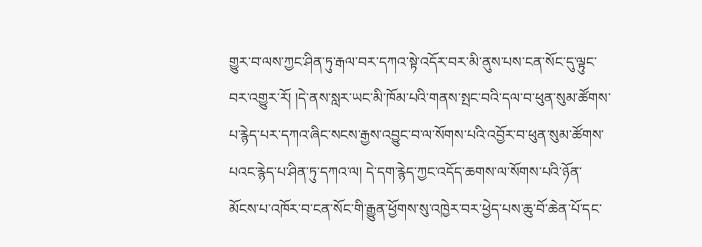གྱུར་བ་ལས་ཀྱང་ཤིན་ཏུ་རྒལ་བར་དཀའ་སྟེ་འདོར་བར་མི་ནུས་པས་ངན་སོང་དུ་ལྟུང་བར་འགྱུར་རོ། །དེ་ནས་སླར་ཡང་མི་ཁོམ་པའི་གནས་སྤང་བའི་དལ་བ་ཕུན་སུམ་ཚོགས་པ་རྙེད་པར་དཀའ་ཞིང་སངས་རྒྱས་འབྱུང་བ་ལ་སོགས་པའི་འབྱོར་བ་ཕུན་སུམ་ཚོགས་པའང་རྙེད་པ་ཤིན་ཏུ་དཀའ་ལ། དེ་དག་རྙེད་ཀྱང་འདོད་ཆགས་ལ་སོགས་པའི་ཉོན་མོངས་པ་འཁོར་བ་ངན་སོང་གི་རྒྱུན་ཕྱོགས་སུ་འཁྱེར་བར་ཕྱེད་པས་ཆུ་བོ་ཆེན་པོ་དང་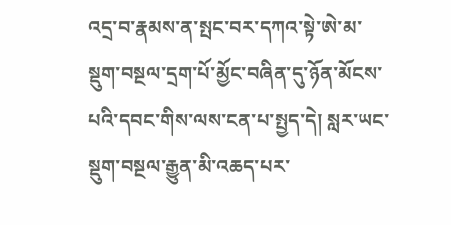འདྲ་བ་རྣམས་ན་སྤང་བར་དཀའ་སྟེ་ཨེ་མ་སྡུག་བསྔལ་དྲག་པོ་མྱོང་བཞིན་དུ་ཉོན་མོངས་པའི་དབང་གིས་ལས་ངན་པ་སྤྱད་དེ། སླར་ཡང་སྡུག་བསྔལ་རྒྱུན་མི་འཆད་པར་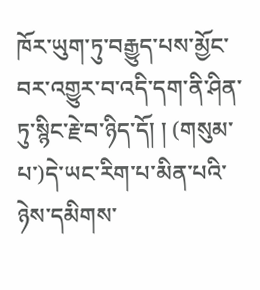ཁོར་ཡུག་ཏུ་བརྒྱུད་པས་མྱོང་བར་འགྱུར་བ་འདི་དག་ནི་ཤིན་ཏུ་སྙིང་རྗེ་བ་ཉིད་དོ། ། (གསུམ་པ་)དེ་ཡང་རིག་པ་མིན་པའི་ཉེས་དམིགས་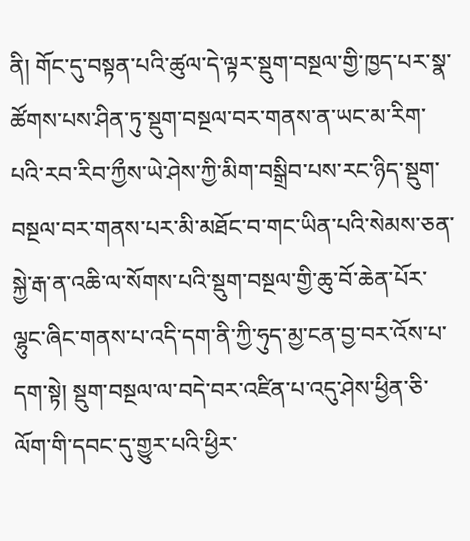ནི། གོང་དུ་བསྟན་པའི་ཚུལ་དེ་ལྟར་སྡུག་བསྔལ་གྱི་ཁྱད་པར་སྣ་ཚོགས་པས་ཤིན་ཏུ་སྡུག་བསྔལ་བར་གནས་ན་ཡང་མ་རིག་པའི་རབ་རིབ་ཀྱྀས་ཡེ་ཤེས་ཀྱི་མིག་བསྒྲིབ་པས་རང་ཉིད་སྡུག་བསྔལ་བར་གནས་པར་མི་མཐོང་བ་གང་ཡིན་པའི་སེམས་ཅན་སྐྱེ་རྒ་ན་འཆི་ལ་སོགས་པའི་སྡུག་བསྔལ་གྱི་ཆུ་བོ་ཆེན་པོར་ལྷུང་ཞིང་གནས་པ་འདི་དག་ནི་ཀྱི་ཧུད་མྱ་ངན་བྱ་བར་འོས་པ་དག་སྟེ། སྡུག་བསྔལ་ལ་བདེ་བར་འཛིན་པ་འདུ་ཤེས་ཕྱིན་ཅི་ལོག་གི་དབང་དུ་གྱུར་པའི་ཕྱིར་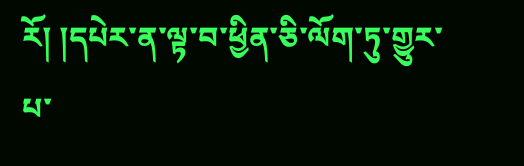རོ། །དཔེར་ན་ལྟ་བ་ཕྱིན་ཅི་ལོག་ཏུ་གྱུར་པ་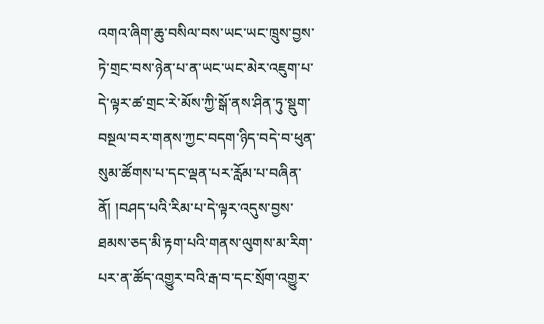འགའ་ཞིག་ཆུ་བསིལ་བས་ཡང་ཡང་ཁྲུས་བྱས་ཏེ་གྲང་བས་ཉེན་པ་ན་ཡང་ཡང་མེར་འཇུག་པ་དེ་ལྟར་ཚ་གྲང་རེ་མོས་ཀྱི་སྒོ་ནས་ཤིན་ཏུ་སྡུག་བསྔལ་བར་གནས་ཀྱང་བདག་ཉིད་བདེ་བ་ཕུན་སུམ་ཚོགས་པ་དང་ལྡན་པར་རློམ་པ་བཞིན་ནོ། །བཤད་པའི་རིམ་པ་དེ་ལྟར་འདུས་བྱས་ཐམས་ཅད་མི་རྟག་པའི་གནས་ལུགས་མ་རིག་པར་ན་ཚོད་འགྱུར་བའི་རྒ་བ་དང་སྲོག་འགྱུར་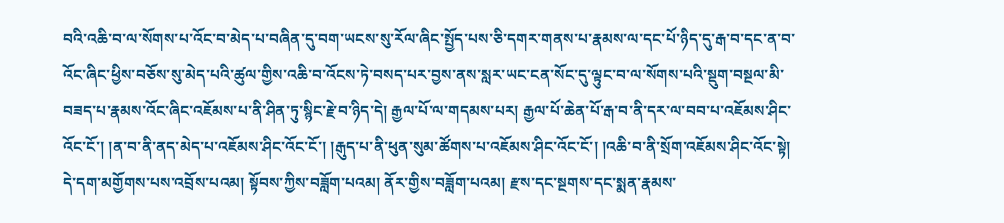བའི་འཆི་བ་ལ་སོགས་པ་འོང་བ་མེད་པ་བཞིན་དུ་བག་ཡངས་སུ་རོལ་ཞིང་སྤྱོད་པས་ཅི་དགར་གནས་པ་རྣམས་ལ་དང་པོ་ཉིད་དུ་རྒ་བ་དང་ན་བ་འོང་ཞིང་ཕྱིས་བཅོས་སུ་མེད་པའི་ཚུལ་གྱིས་འཆི་བ་འོངས་ཏེ་བསད་པར་བྱས་ནས་སླར་ཡང་ངན་སོང་དུ་ལྟུང་བ་ལ་སོགས་པའི་སྡུག་བསྔལ་མི་བཟད་པ་རྣམས་འོང་ཞིང་འཇོམས་པ་ནི་ཤིན་ཏུ་སྙིང་རྗེ་བ་ཉིད་དེ། རྒྱལ་པོ་ལ་གདམས་པར། རྒྱལ་པོ་ཆེན་པོ་རྒ་བ་ནི་དར་ལ་བབ་པ་འཇོམས་ཤིང་འོང་ངོ་། །ན་བ་ནི་ནད་མེད་པ་འཇོམས་ཤིང་འོང་ངོ་། །རྒུད་པ་ནི་ཕུན་སུམ་ཚོགས་པ་འཇོམས་ཤིང་འོང་ངོ་། །འཆི་བ་ནི་སྲོག་འཇོམས་ཤིང་འོང་སྟེ། དེ་དག་མགྱོགས་པས་འབྲོས་པའམ། སྟོབས་ཀྱིས་བཟློག་པའམ། ནོར་གྱིས་བཟློག་པའམ། རྫས་དང་སྔགས་དང་སྨན་རྣམས་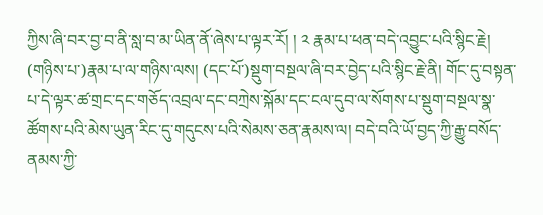ཀྱིས་ཞི་བར་བྱ་བ་ནི་སླ་བ་མ་ཡིན་ནོ་ཞེས་པ་ལྟར་རོ། ། ༢ རྣམ་པ་ཕན་བདེ་འབྱུང་པའི་སྙིང་རྗེ། (གཉིས་པ་)རྣམ་པ་ལ་གཉིས་ལས། (དང་པོ་)སྡུག་བསྔལ་ཞི་བར་བྱེད་པའི་སྙིང་རྗེ་ནི། གོང་དུ་བསྟན་པ་དེ་ལྟར་ཚ་གྲང་དང་གཅོད་འབྲལ་དང་བཀྲེས་སྐོམ་དང་ངལ་དུབ་ལ་སོགས་པ་སྡུག་བསྔལ་སྣ་ཚོགས་པའི་མེས་ཡུན་རིང་དུ་གདུངས་པའི་སེམས་ཅན་རྣམས་ལ། བདེ་བའི་ཡོ་བྱད་ཀྱི་རྒྱུ་བསོད་ནམས་ཀྱི་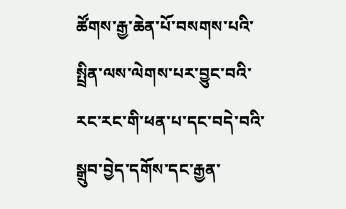ཚོགས་རྒྱ་ཆེན་པོ་བསགས་པའི་སྤྲིན་ལས་ལེགས་པར་བྱུང་བའི་རང་རང་གི་ཕན་པ་དང་བདེ་བའི་སྒྲུབ་བྱེད་དགོས་དང་རྒྱན་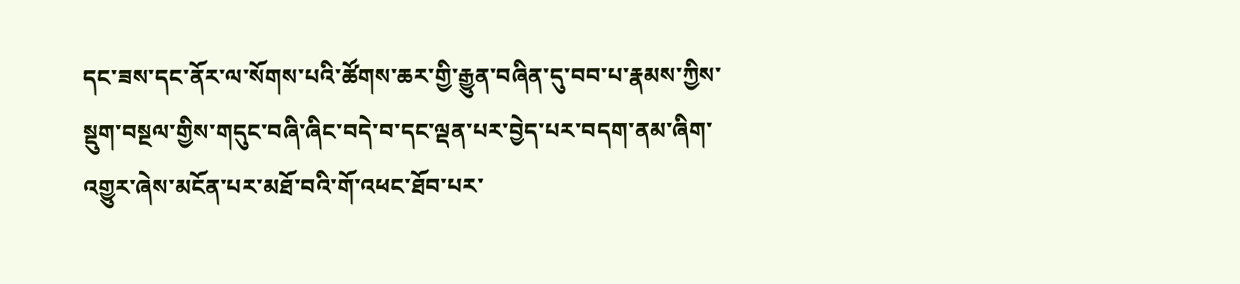དང་ཟས་དང་ནོར་ལ་སོགས་པའི་ཚོགས་ཆར་གྱི་རྒྱུན་བཞིན་དུ་བབ་པ་རྣམས་ཀྱིས་སྡུག་བསྔལ་གྱིས་གདུང་བཞི་ཞིང་བདེ་བ་དང་ལྡན་པར་བྱེད་པར་བདག་ནམ་ཞིག་འགྱུར་ཞེས་མངོན་པར་མཐོ་བའི་གོ་འཕང་ཐོབ་པར་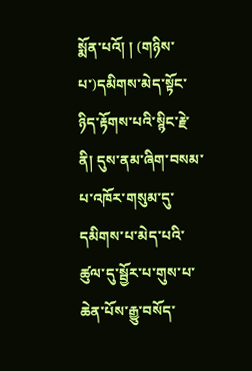སྨོན་པའོ། ། (གཉིས་པ་)དམིགས་མེད་སྟོང་ཉིད་རྟོགས་པའི་སྙིང་རྗེ་ནི། དུས་ནམ་ཞིག་བསམ་པ་འཁོར་གསུམ་དུ་དམིགས་པ་མེད་པའི་ཚུལ་དུ་སྦྱོར་པ་གུས་པ་ཆེན་པོས་རྒྱུ་བསོད་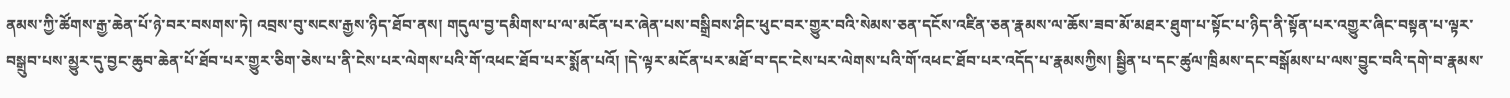ནམས་ཀྱི་ཚོགས་རྒྱ་ཆེན་པོ་ཉེ་བར་བསགས་ཏེ། འབྲས་བུ་སངས་རྒྱས་ཉིད་ཐོབ་ནས། གདུལ་བྱ་དམིགས་པ་ལ་མངོན་པར་ཞེན་པས་བསྒྲིབས་ཤིང་ཕུང་བར་གྱུར་བའི་སེམས་ཅན་དངོས་འཛིན་ཅན་རྣམས་ལ་ཆོས་ཟབ་མོ་མཐར་ཐུག་པ་སྟོང་པ་ཉིད་ནི་སྟོན་པར་འགྱུར་ཞིང་བསྟན་པ་ལྟར་བསྒྲུབ་པས་མྱུར་དུ་བྱང་ཆུབ་ཆེན་པོ་ཐོབ་པར་གྱུར་ཅིག་ཅེས་པ་ནི་ངེས་པར་ལེགས་པའི་གོ་འཕང་ཐོབ་པར་སྨོན་པའོ། །དེ་ལྟར་མངོན་པར་མཐོ་བ་དང་ངེས་པར་ལེགས་པའི་གོ་འཕང་ཐོབ་པར་འདོད་པ་རྣམསཀྱིས། སྦྱིན་པ་དང་ཚུལ་ཁྲིམས་དང་བསྒོམས་པ་ལས་བྱུང་བའི་དགེ་བ་རྣམས་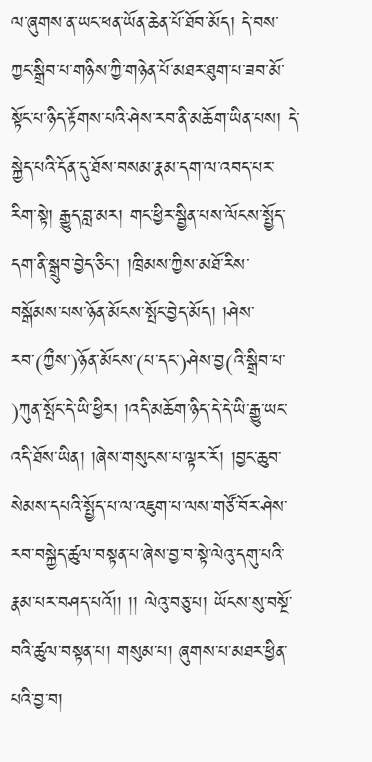ལ་ཞུགས་ན་ཡང་ཕན་ཡོན་ཆེན་པོ་ཐོབ་མོད། དེ་བས་ཀྱང་སྒྲིབ་པ་གཉིས་ཀྱི་གཉེན་པོ་མཐར་ཐུག་པ་ཟབ་མོ་སྟོང་པ་ཉིད་རྟོགས་པའི་ཤེས་རབ་ནི་མཆོག་ཡིན་པས། དེ་སྐྱེད་པའི་དོན་དུ་ཐོས་བསམ་རྣམ་དག་ལ་འབད་པར་རིག་སྟེ། རྒྱུད་བླ་མར། གང་ཕྱིར་སྦྱིན་པས་ལོངས་སྤྱོད་དག་ནི་སྒྲུབ་བྱེད་ཅིང་། །ཁྲིམས་ཀྱིས་མཐོ་རིས་བསྒོམས་པས་ཉོན་མོངས་སྤོང་བྱེད་མོད། །ཤེས་རབ་(ཀྱྀས་)ཉོན་མོངས་(པ་དང་)ཤེས་བྱ(འི་སྒྲིབ་པ་ )ཀུན་སྤོང་དེ་ཡི་ཕྱིར། །འདི་མཆོག་ཉིད་དེ་དེ་ཡི་རྒྱུ་ཡང་འདི་ཐོས་ཡིན། །ཞེས་གསུངས་པ་ལྟར་རོ། །བྱང་ཆུབ་སེམས་དཔའི་སྤྱོད་པ་ལ་འཇུག་པ་ལས་གཙོ་བོར་ཤེས་རབ་བསྐྱེད་ཚུལ་བསྟན་པ་ཞེས་བྱ་བ་སྟེ་ལེའུ་དགུ་པའི་རྣམ་པར་བཤད་པའོ།། །། ལེའུ་བཅུ་པ། ཡོངས་སུ་བསྔོ་བའི་ཚུལ་བསྟན་པ། གསུམ་པ། ཞུགས་པ་མཐར་ཕྱིན་པའི་བྱ་བ།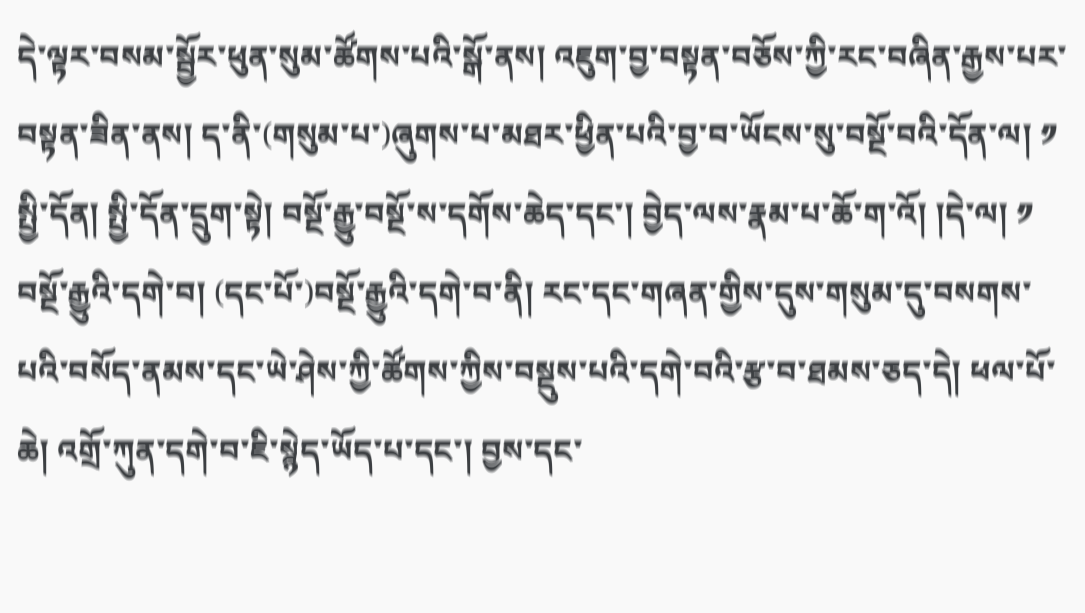དེ་ལྟར་བསམ་སྦྱོར་ཕུན་སུམ་ཚོགས་པའི་སྒོ་ནས། འཇུག་བྱ་བསྟན་བཅོས་ཀྱི་རང་བཞིན་རྒྱས་པར་བསྟན་ཟིན་ནས། ད་ནི་(གསུམ་པ་)ཞུགས་པ་མཐར་ཕྱིན་པའི་བྱ་བ་ཡོངས་སུ་བསྔོ་བའི་དོན་ལ། ༡ སྤྱི་དོན། སྤྱི་དོན་དྲུག་སྟེ། བསྔོ་རྒྱུ་བསྔོ་ས་དགོས་ཆེད་དང་། བྱེད་ལས་རྣམ་པ་ཆོ་ག་འོ། །དེ་ལ། ༡ བསྔོ་རྒྱུའི་དགེ་བ། (དང་པོ་)བསྔོ་རྒྱུའི་དགེ་བ་ནི། རང་དང་གཞན་གྱིས་དུས་གསུམ་དུ་བསགས་པའི་བསོད་ནམས་དང་ཡེ་ཤེས་ཀྱི་ཚོགས་ཀྱིས་བསྡུས་པའི་དགེ་བའི་རྩ་བ་ཐམས་ཅད་དེ། ཕལ་པོ་ཆེ། འགྲོ་ཀུན་དགེ་བ་ཇི་སྙེད་ཡོད་པ་དང་། བྱས་དང་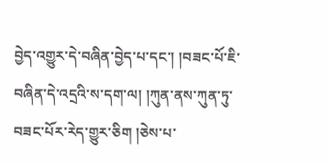བྱེད་འགྱུར་དེ་བཞིན་བྱེད་པ་དང་། །བཟང་པོ་ཇི་བཞིན་དེ་འདྲའི་ས་དག་ལ། །ཀུན་ནས་ཀུན་ཏུ་བཟང་པོར་རེད་གྱུར་ཅིག །ཅེས་པ་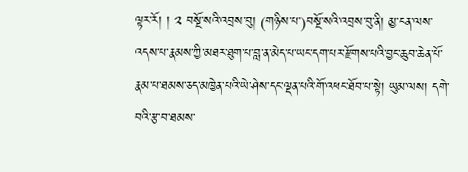ལྟར་རོ། ། ༢ བསྔོ་སའི་འབྲས་བུ། (གཉིས་པ་)བསྔོ་སའི་འབྲས་བུ་ནི། མྱ་ངན་ལས་འདས་པ་རྣམས་ཀྱི་མཐར་ཐུག་པ་བླ་ན་མེད་པ་ཡང་དག་པར་རྫོགས་པའི་བྱང་ཆུབ་ཆེན་པོ་རྣམ་པ་ཐམས་ཅད་མཁྱེན་པའི་ཡེ་ཤེས་དང་ལྡན་པའི་གོ་འཕང་ཐོབ་པ་སྟེ། ཡུམ་ལས། དགེ་བའི་རྩ་བ་ཐམས་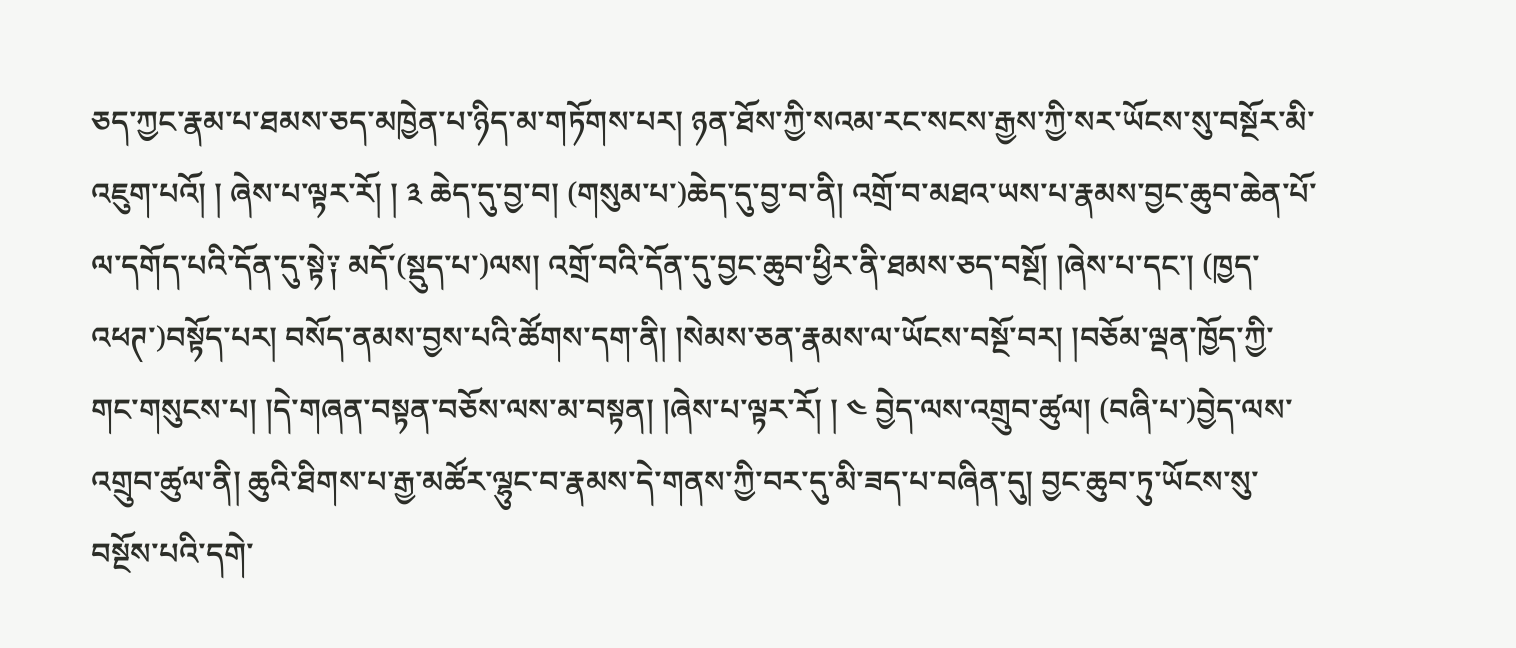ཅད་ཀྱང་རྣམ་པ་ཐམས་ཅད་མཁྱེན་པ་ཉིད་མ་གཏོགས་པར། ཉན་ཐོས་ཀྱི་སའམ་རང་སངས་རྒྱས་ཀྱི་སར་ཡོངས་སུ་བསྔོར་མི་འཇུག་པའོ། ། ཞེས་པ་ལྟར་རོ། ། ༣ ཆེད་དུ་བྱ་བ། (གསུམ་པ་)ཆེད་དུ་བྱ་བ་ནི། འགྲོ་བ་མཐའ་ཡས་པ་རྣམས་བྱང་ཆུབ་ཆེན་པོ་ལ་དགོད་པའི་དོན་དུ་སྟེ༑ མདོ་(སྡུད་པ་)ལས། འགྲོ་བའི་དོན་དུ་བྱང་ཆུབ་ཕྱིར་ནི་ཐམས་ཅད་བསྔོ། །ཞེས་པ་དང་། (ཁྱད་འཕཊ་)བསྟོད་པར། བསོད་ནམས་བྱས་པའི་ཚོགས་དག་ནི། །སེམས་ཅན་རྣམས་ལ་ཡོངས་བསྔོ་བར། །བཅོམ་ལྡན་ཁྱོད་ཀྱི་གང་གསུངས་པ། །དེ་གཞན་བསྟན་བཅོས་ལས་མ་བསྟན། །ཞེས་པ་ལྟར་རོ། ། ༤ བྱེད་ལས་འགྲུབ་ཚུལ། (བཞི་པ་)བྱེད་ལས་འགྲུབ་ཚུལ་ནི། ཆུའི་ཐིགས་པ་རྒྱ་མཚོར་ལྷུང་བ་རྣམས་དེ་གནས་ཀྱི་བར་དུ་མི་ཟད་པ་བཞིན་དུ། བྱང་ཆུབ་ཏུ་ཡོངས་སུ་བསྔོས་པའི་དགེ་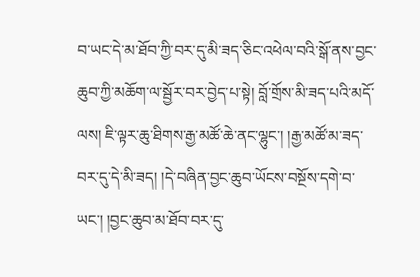བ་ཡང་དེ་མ་ཐོབ་ཀྱི་བར་དུ་མི་ཟད་ཅིང་འཕེལ་བའི་སྒོ་ནས་བྱང་ཆུབ་ཀྱི་མཆོག་ལ་སྦྱོར་བར་བྱེད་པ་སྟེ། བློ་གྲོས་མི་ཟད་པའི་མདོ་ལས། ཇི་ལྟར་ཆུ་ཐིགས་རྒྱ་མཚོ་ཆེ་ནང་ལྷུང་། །རྒྱ་མཚོ་མ་ཟད་བར་དུ་དེ་མི་ཟད། །དེ་བཞིན་བྱང་ཆུབ་ཡོངས་བསྔོས་དགེ་བ་ཡང་། །བྱང་ཆུབ་མ་ཐོབ་བར་དུ་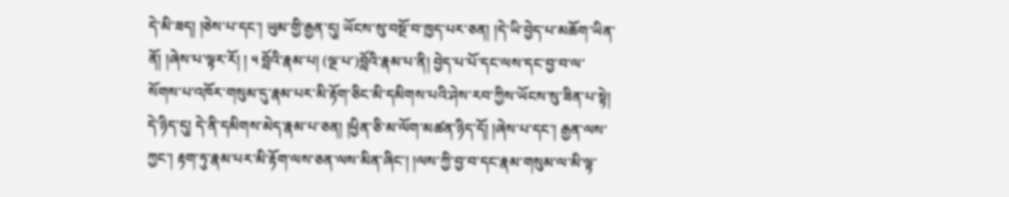དེ་མི་ཟད། །ཅེས་པ་དང་། ཡུམ་གྱི་རྒྱན་དུ། ཡོངས་སུ་བསྔོ་བ་ཁྱད་པར་ཅན། །དེ་ཡི་བྱེད་པ་མཆོག་ཡིན་ནོ། །ཞེས་པ་ལྟར་རོ། ། ༥ བློའི་རྣམ་པ། (ལྔ་པ་)བློའི་རྣམ་པ་ནི། བྱེད་པ་པོ་དང་ལས་དང་བྱ་བ་ལ་སོགས་པ་འཁོར་གསུམ་དུ་རྣམ་པར་མི་རྟོག་ཅིང་མི་དམིགས་པའི་ཤེས་རབ་ཀྱིས་ཡོངས་སུ་ཟིན་པ་སྟེ། དེ་ཉིད་དུ། དེ་ནི་དམིགས་མེད་རྣམ་པ་ཅན། །ཕྱིན་ཅི་མ་ལོག་མཚན་ཉིད་དོ། །ཞེས་པ་དང་། རྒྱན་ལས་ཀྱང་། རྟག་ཏུ་རྣམ་པར་མི་རྟོག་ལས་ཅན་ལས་མིན་ཞིང་། །ལས་ཀྱི་བྱ་བ་དང་རྣམ་གསུམ་ལ་མི་ལྟ་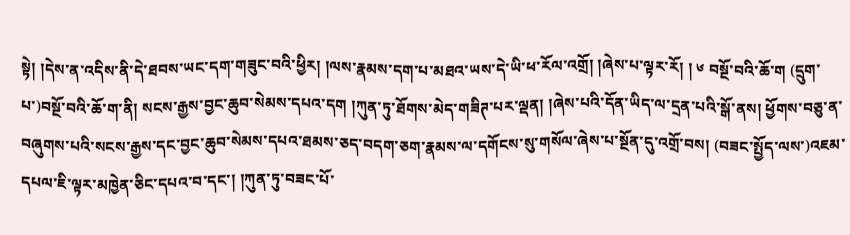སྟེ། །དེས་ན་འདིས་ནི་དེ་ཐབས་ཡང་དག་གཟུང་བའི་ཕྱིར། །ལས་རྣམས་དག་པ་མཐའ་ཡས་དེ་ཡི་ཕ་རོལ་འགྲོ། །ཞེས་པ་ལྟར་རོ། ། ༦ བསྔོ་བའི་ཆོ་ག (དྲུག་པ་)བསྔོ་བའི་ཆོ་ག་ནི། སངས་རྒྱས་བྱང་ཆུབ་སེམས་དཔའ་དག །ཀུན་ཏུ་ཐོགས་མེད་གཟིཊ་པར་ལྡན། །ཞེས་པའི་དོན་ཡིད་ལ་དྲན་པའི་སྒོ་ནས། ཕྱོགས་བཅུ་ན་བཞུགས་པའི་སངས་རྒྱས་དང་བྱང་ཆུབ་སེམས་དཔའ་ཐམས་ཅད་བདག་ཅག་རྣམས་ལ་དགོངས་སུ་གསོལ་ཞེས་པ་སྔོན་དུ་འགྲོ་བས། (བཟང་སྤྱོད་ལས་)འཇམ་དཔལ་ཇི་ལྟར་མཁྱེན་ཅིང་དཔའ་བ་དང་། །ཀུན་ཏུ་བཟང་པོ་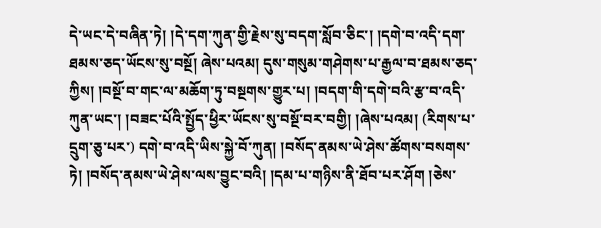དེ་ཡང་དེ་བཞིན་ཏེ། །དེ་དག་ཀུན་གྱི་རྗེས་སུ་བདག་སློབ་ཅིང་། །དགེ་བ་འདི་དག་ཐམས་ཅད་ཡོངས་སུ་བསྔོ། ཞེས་པའམ། དུས་གསུམ་གཤེགས་པ་རྒྱལ་བ་ཐམས་ཅད་ཀྱིས། །བསྔོ་བ་གང་ལ་མཆོག་ཏུ་བསྔགས་གྱུར་པ། །བདག་གི་དགེ་བའི་རྩ་བ་འདི་ཀུན་ཡང་། །བཟང་པོའི་སྤྱོད་ཕྱིར་ཡོངས་སུ་བསྔོ་བར་བགྱི། །ཞེས་པའམ། (རིགས་པ་དྲུག་ཅུ་པར་) དགེ་བ་འདི་ཡིས་སྐྱེ་བོ་ཀུན། །བསོད་ནམས་ཡེ་ཤེས་ཚོགས་བསགས་ཏེ། །བསོད་ནམས་ཡེ་ཤེས་ལས་བྱུང་བའི། །དམ་པ་གཉིས་ནི་ཐོབ་པར་ཤོག །ཅེས་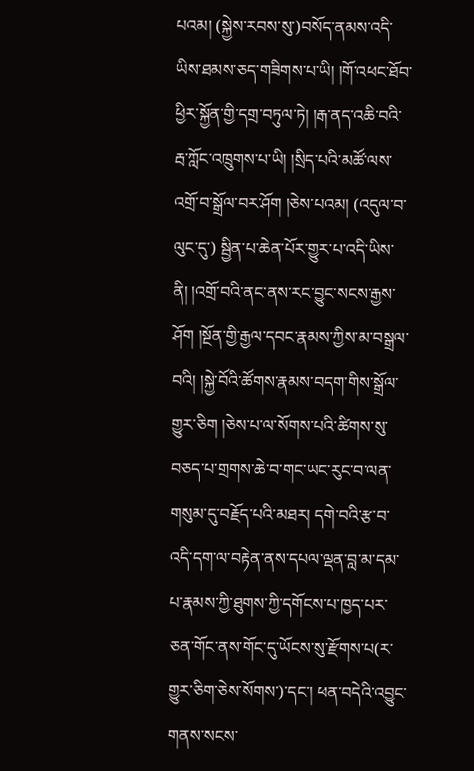པའམ། (སྐྱེས་རབས་སུ་)བསོད་ནམས་འདི་ཡིས་ཐམས་ཅད་གཟིགས་པ་ཡི། །གོ་འཕང་ཐོབ་ཕྱིར་སྐྱོན་གྱི་དགྲ་བཏུལ་ཏེ། །རྒ་ནད་འཆི་བའི་རྦ་ཀློང་འཁྲུགས་པ་ཡི། །སྲིད་པའི་མཚོ་ལས་འགྲོ་བ་སྒྲོལ་བར་ཤོག །ཅེས་པའམ། (འདུལ་བ་ལུང་དུ་) སྦྱིན་པ་ཆེན་པོར་གྱུར་པ་འདི་ཡིས་ནི། །འགྲོ་བའི་ནང་ནས་རང་བྱུང་སངས་རྒྱས་ཤོག །སྔོན་གྱི་རྒྱལ་དབང་རྣམས་ཀྱིས་མ་བསྒྲལ་བའི། །སྐྱེ་བོའི་ཚོགས་རྣམས་བདག་གིས་སྒྲོལ་གྱུར་ཅིག །ཅེས་པ་ལ་སོགས་པའི་ཚིགས་སུ་བཅད་པ་གྲགས་ཆེ་བ་གང་ཡང་རུང་བ་ལན་གསུམ་དུ་བརྗོད་པའི་མཐར། དགེ་བའི་རྩ་བ་འདི་དག་ལ་བརྟེན་ནས་དཔལ་ལྡན་བླ་མ་དམ་པ་རྣམས་ཀྱི་ཐུགས་ཀྱི་དགོངས་པ་ཁྱད་པར་ཅན་གོང་ནས་གོང་དུ་ཡོངས་སུ་རྫོགས་པ(ར་གྱུར་ཅིག་ཅེས་སོགས་)་དང་། ཕན་བདེའི་འབྱུང་གནས་སངས་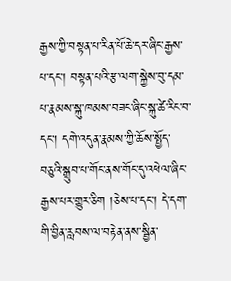རྒྱས་ཀྱི་བསྟན་པ་རིན་པོ་ཆེ་དར་ཞིང་རྒྱས་པ་དང་། བསྟན་པའི་རྩ་ལག་སྐྱེས་བུ་དམ་པ་རྣམས་སྐུ་ཁམས་བཟང་ཞིང་སྐུ་ཚེ་རིང་བ་དང་། དགེ་འདུན་རྣམས་ཀྱི་ཆོས་སྤྱོད་བཅུའི་སྒྲུབ་པ་གོང་ནས་གོང་དུ་འཕེལ་ཞིང་རྒྱས་པར་གྱུར་ཅིག །ཅེས་པ་དང་། དེ་དག་གི་བྱིན་རླབས་ལ་བརྟེན་ནས་སྦྱིན་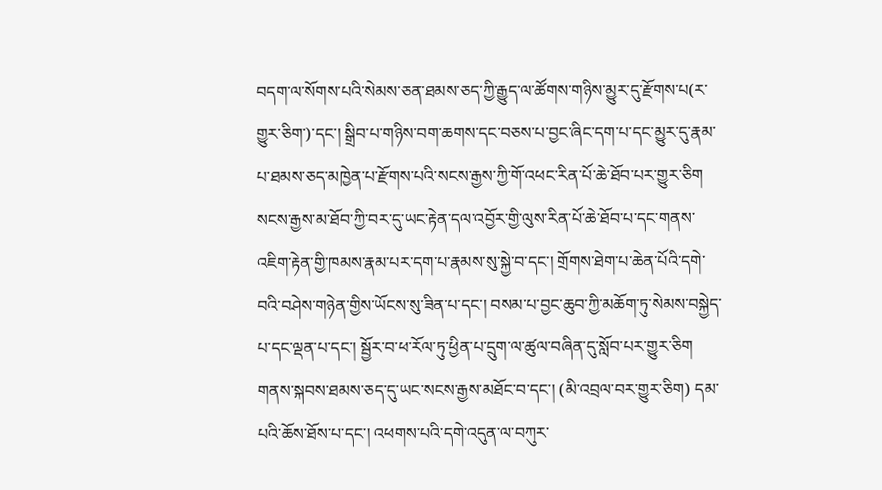བདག་ལ་སོགས་པའི་སེམས་ཅན་ཐམས་ཅད་ཀྱི་རྒྱུད་ལ་ཚོགས་གཉིས་མྱུར་དུ་རྫོགས་པ(ར་གྱུར་ཅིག་)་དང་། སྒྲིབ་པ་གཉིས་བག་ཆགས་དང་བཅས་པ་བྱང་ཞིང་དག་པ་དང་མྱུར་དུ་རྣམ་པ་ཐམས་ཅད་མཁྱེན་པ་རྫོགས་པའི་སངས་རྒྱས་ཀྱི་གོ་འཕང་རིན་པོ་ཆེ་ཐོབ་པར་གྱུར་ཅིག སངས་རྒྱས་མ་ཐོབ་ཀྱི་བར་དུ་ཡང་རྟེན་དལ་འབྱོར་གྱི་ལུས་རིན་པོ་ཆེ་ཐོབ་པ་དང་གནས་འཇིག་རྟེན་གྱི་ཁམས་རྣམ་པར་དག་པ་རྣམས་སུ་སྐྱེ་བ་དང་། གྲོགས་ཐེག་པ་ཆེན་པོའི་དགེ་བའི་བཤེས་གཉེན་གྱིས་ཡོངས་སུ་ཟིན་པ་དང་། བསམ་པ་བྱང་ཆུབ་ཀྱི་མཆོག་ཏུ་སེམས་བསྐྱེད་པ་དང་ལྡན་པ་དང་། སྦྱོར་བ་ཕ་རོལ་ཏུ་ཕྱིན་པ་དྲུག་ལ་ཚུལ་བཞིན་དུ་སློབ་པར་གྱུར་ཅིག གནས་སྐབས་ཐམས་ཅད་དུ་ཡང་སངས་རྒྱས་མཐོང་བ་དང་། (མི་འབྲལ་བར་གྱུར་ཅིག) དམ་པའི་ཆོས་ཐོས་པ་དང་། འཕགས་པའི་དགེ་འདུན་ལ་བཀུར་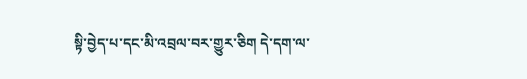སྟི་བྱེད་པ་དང་མི་འབྲལ་བར་གྱུར་ཅིག དེ་དག་ལ་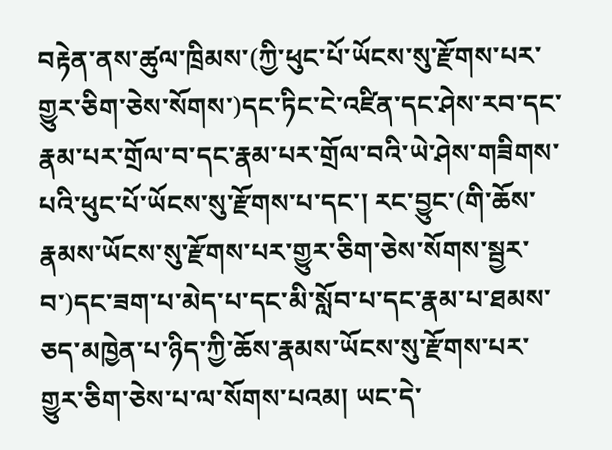བརྟེན་ནས་ཚུལ་ཁྲིམས་(ཀྱི་ཕུང་པོ་ཡོངས་སུ་རྫོགས་པར་གྱུར་ཅིག་ཅེས་སོགས་)དང་ཏིང་ངེ་འཛིན་དང་ཤེས་རབ་དང་རྣམ་པར་གྲོལ་བ་དང་རྣམ་པར་གྲོལ་བའི་ཡེ་ཤེས་གཟིགས་པའི་ཕུང་པོ་ཡོངས་སུ་རྫོགས་པ་དང་། རང་བྱུང་(གི་ཆོས་རྣམས་ཡོངས་སུ་རྫོགས་པར་གྱུར་ཅིག་ཅེས་སོགས་སྦྱར་བ་)དང་ཟག་པ་མེད་པ་དང་མི་སློབ་པ་དང་རྣམ་པ་ཐམས་ཅད་མཁྱེན་པ་ཉིད་ཀྱི་ཆོས་རྣམས་ཡོངས་སུ་རྫོགས་པར་གྱུར་ཅིག་ཅེས་པ་ལ་སོགས་པའམ། ཡང་དེ་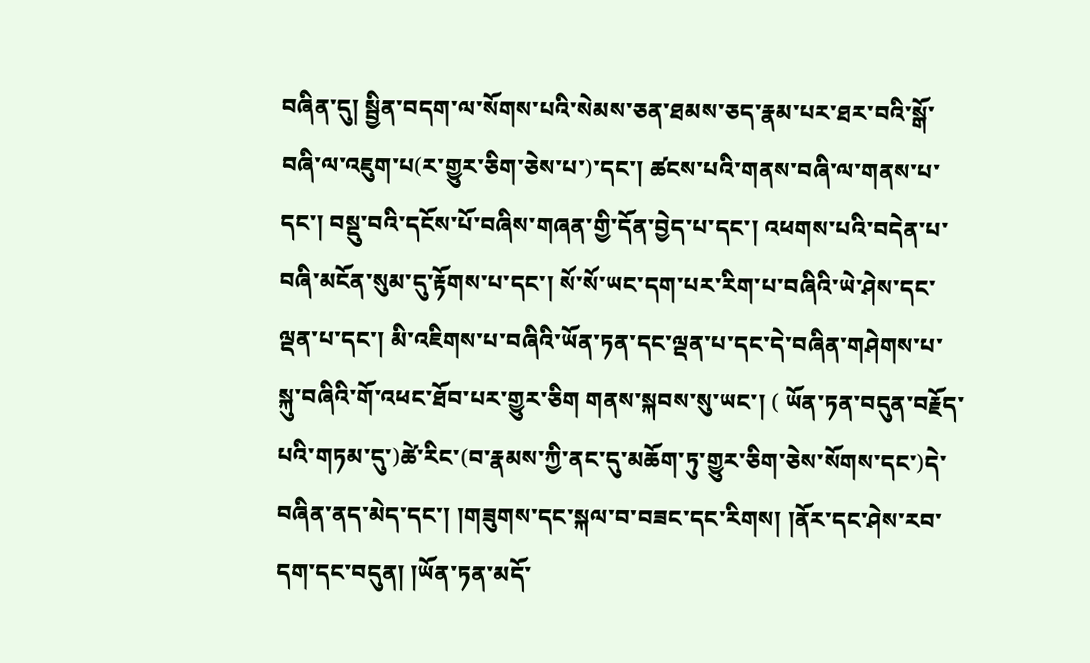བཞིན་དུ། སྦྱིན་བདག་ལ་སོགས་པའི་སེམས་ཅན་ཐམས་ཅད་རྣམ་པར་ཐར་བའི་སྒོ་བཞི་ལ་འཇུག་པ(ར་གྱུར་ཅིག་ཅེས་པ་)་དང་། ཚངས་པའི་གནས་བཞི་ལ་གནས་པ་དང་། བསྡུ་བའི་དངོས་པོ་བཞིས་གཞན་གྱི་དོན་བྱེད་པ་དང་། འཕགས་པའི་བདེན་པ་བཞི་མངོན་སུམ་དུ་རྟོགས་པ་དང་། སོ་སོ་ཡང་དག་པར་རིག་པ་བཞིའི་ཡེ་ཤེས་དང་ལྡན་པ་དང་། མི་འཇིགས་པ་བཞིའི་ཡོན་ཏན་དང་ལྡན་པ་དང་དེ་བཞིན་གཤེགས་པ་སྐུ་བཞིའི་གོ་འཕང་ཐོབ་པར་གྱུར་ཅིག གནས་སྐབས་སུ་ཡང་། ( ཡོན་ཏན་བདུན་བརྗོད་པའི་གཏམ་དུ་)ཚེ་རིང་(བ་རྣམས་ཀྱི་ནང་དུ་མཆོག་ཏུ་གྱུར་ཅིག་ཅེས་སོགས་དང་)དེ་བཞིན་ནད་མེད་དང་། །གཟུགས་དང་སྐལ་བ་བཟང་དང་རིགས། །ནོར་དང་ཤེས་རབ་དག་དང་བདུན། །ཡོན་ཏན་མདོ་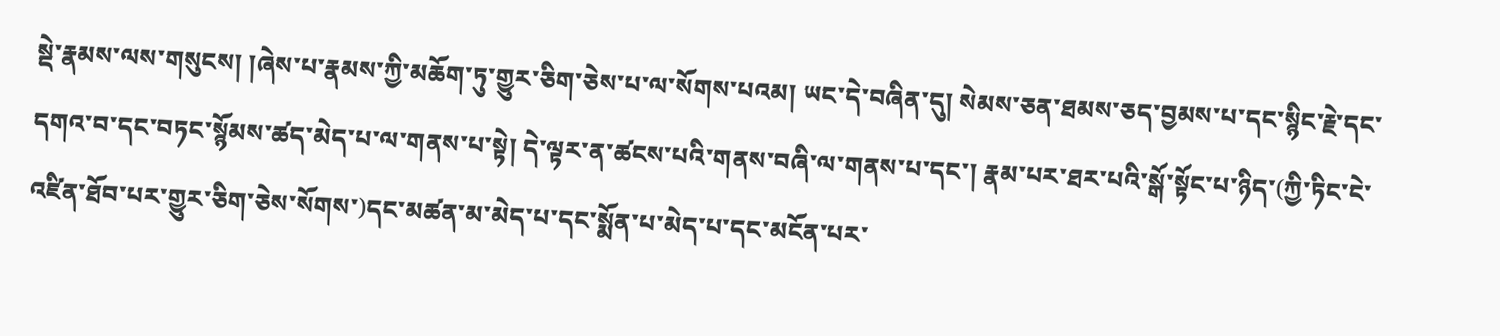སྡེ་རྣམས་ལས་གསུངས། །ཞེས་པ་རྣམས་ཀྱི་མཆོག་ཏུ་གྱུར་ཅིག་ཅེས་པ་ལ་སོགས་པའམ། ཡང་དེ་བཞིན་དུ། སེམས་ཅན་ཐམས་ཅད་བྱམས་པ་དང་སྙིང་རྗེ་དང་དགའ་བ་དང་བཏང་སྙོམས་ཚད་མེད་པ་ལ་གནས་པ་སྟེ། དེ་ལྟར་ན་ཚངས་པའི་གནས་བཞི་ལ་གནས་པ་དང་། རྣམ་པར་ཐར་པའི་སྒོ་སྟོང་པ་ཉིད་(ཀྱི་ཏིང་ངེ་འཛིན་ཐོབ་པར་གྱུར་ཅིག་ཅེས་སོགས་)དང་མཚན་མ་མེད་པ་དང་སྨོན་པ་མེད་པ་དང་མངོན་པར་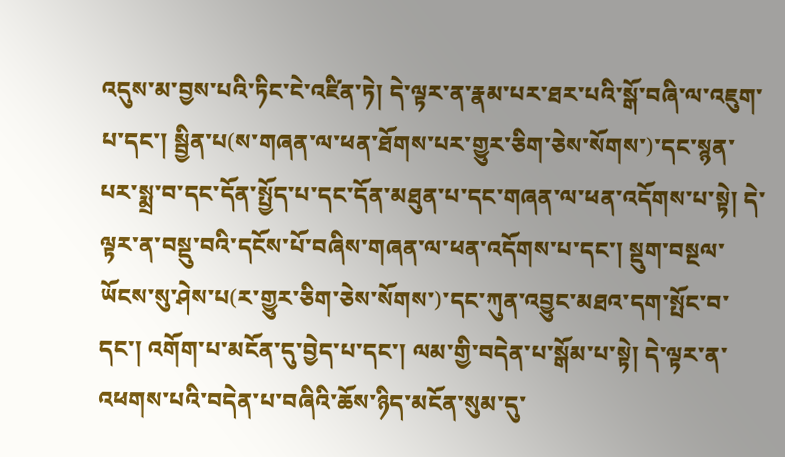འདུས་མ་བྱས་པའི་ཏིང་ངེ་འཛིན་ཏེ། དེ་ལྟར་ན་རྣམ་པར་ཐར་པའི་སྒོ་བཞི་ལ་འཇུག་པ་དང་། སྦྱིན་པ(ས་གཞན་ལ་ཕན་ཐོགས་པར་གྱུར་ཅིག་ཅེས་སོགས་)་དང་སྙན་པར་སྨྲ་བ་དང་དོན་སྤྱོད་པ་དང་དོན་མཐུན་པ་དང་གཞན་ལ་ཕན་འདོགས་པ་སྟེ། དེ་ལྟར་ན་བསྡུ་བའི་དངོས་པོ་བཞིས་གཞན་ལ་ཕན་འདོགས་པ་དང་། སྡུག་བསྔལ་ཡོངས་སུ་ཤེས་པ(ར་གྱུར་ཅིག་ཅེས་སོགས་)་དང་ཀུན་འབྱུང་མཐའ་དག་སྤོང་བ་དང་། འགོག་པ་མངོན་དུ་བྱེད་པ་དང་། ལམ་གྱི་བདེན་པ་སྒོམ་པ་སྟེ། དེ་ལྟར་ན་འཕགས་པའི་བདེན་པ་བཞིའི་ཆོས་ཉིད་མངོན་སུམ་དུ་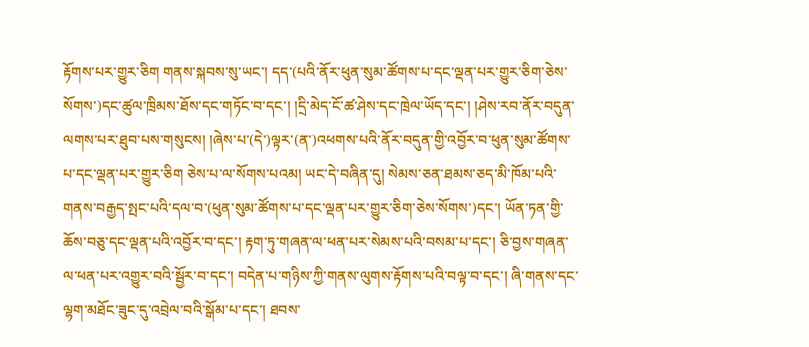རྟོགས་པར་གྱུར་ཅིག གནས་སྐབས་སུ་ཡང་། དད་(པའི་ནོར་ཕུན་སུམ་ཚོགས་པ་དང་ལྡན་པར་གྱུར་ཅིག་ཅེས་སོགས་)དང་ཚུལ་ཁྲིམས་ཐོས་དང་གཏོང་བ་དང་། །དྲི་མེད་ངོ་ཚ་ཤེས་དང་ཁྲེལ་ཡོད་དང་། །ཤེས་རབ་ནོར་བདུན་ལགས་པར་ཐུབ་པས་གསུངས། །ཞེས་པ་(དེ་)ལྟར་(ན་)འཕགས་པའི་ནོར་བདུན་གྱི་འབྱོར་བ་ཕུན་སུམ་ཚོགས་པ་དང་ལྡན་པར་གྱུར་ཅིག ཅེས་པ་ལ་སོགས་པའམ། ཡང་དེ་བཞིན་དུ། སེམས་ཅན་ཐམས་ཅད་མི་ཁོམ་པའི་གནས་བརྒྱད་སྤང་པའི་དལ་བ་(ཕུན་སུམ་ཚོགས་པ་དང་ལྡན་པར་གྱུར་ཅིག་ཅེས་སོགས་)དང་། ཡོན་ཏན་གྱི་ཆོས་བཅུ་དང་ལྡན་པའི་འབྱོར་བ་དང་། རྟག་ཏུ་གཞན་ལ་ཕན་པར་སེམས་པའི་བསམ་པ་དང་། ཅི་བྱས་གཞན་ལ་ཕན་པར་འགྱུར་བའི་སྦྱོར་བ་དང་། བདེན་པ་གཉིས་ཀྱི་གནས་ལུགས་རྟོགས་པའི་བལྟ་བ་དང་། ཞི་གནས་དང་ལྷག་མཐོང་ཟུང་དུ་འབྲེལ་བའི་སྒོམ་པ་དང་། ཐབས་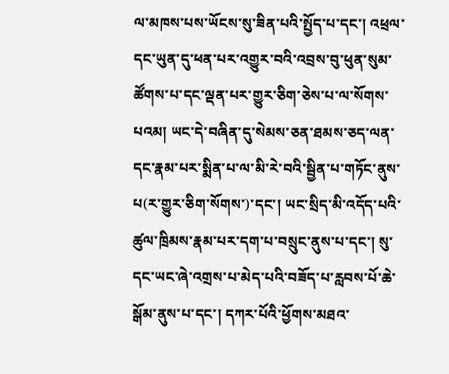ལ་མཁས་པས་ཡོངས་སུ་ཟིན་པའི་སྤྱོད་པ་དང་། འཕྲལ་དང་ཡུན་དུ་ཕན་པར་འགྱུར་བའི་འབྲས་བུ་ཕུན་སུམ་ཚོགས་པ་དང་ལྡན་པར་གྱུར་ཅིག་ཅེས་པ་ལ་སོགས་པའམ། ཡང་དེ་བཞིན་དུ་སེམས་ཅན་ཐམས་ཅད་ལན་དང་རྣམ་པར་སྨིན་པ་ལ་མི་རེ་བའི་སྦྱིན་པ་གཏོང་ནུས་པ(ར་གྱུར་ཅིག་སོགས་)་དང་། ཡང་སྲིད་མི་འདོད་པའི་ཚུལ་ཁྲིམས་རྣམ་པར་དག་པ་བསྲུང་ནུས་པ་དང་། སུ་དང་ཡང་ཞེ་འགྲས་པ་མེད་པའི་བཟོད་པ་རླབས་པོ་ཆེ་སྒོམ་ནུས་པ་དང་། དཀར་པོའི་ཕྱོགས་མཐའ་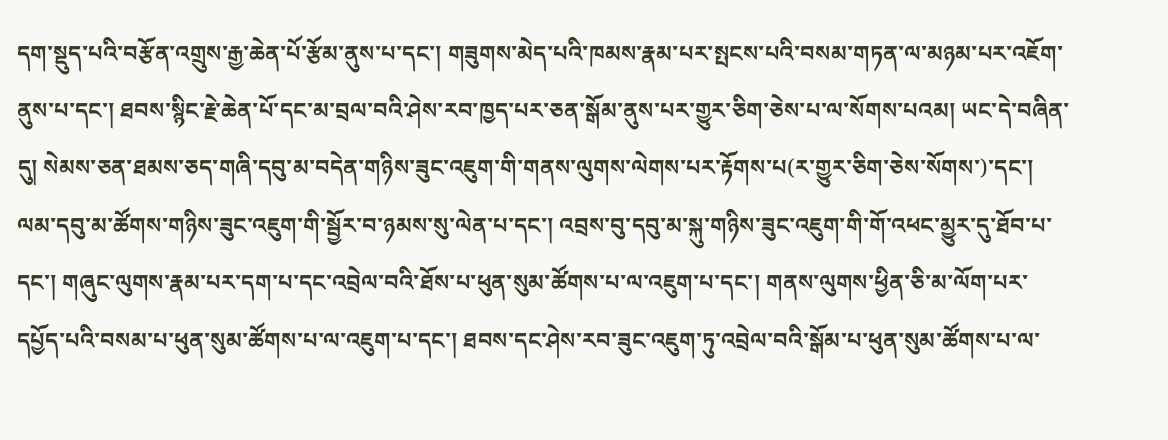དག་སྡུད་པའི་བརྩོན་འགྲུས་རྒྱ་ཆེན་པོ་རྩོམ་ནུས་པ་དང་། གཟུགས་མེད་པའི་ཁམས་རྣམ་པར་སྤངས་པའི་བསམ་གཏན་ལ་མཉམ་པར་འཇོག་ནུས་པ་དང་། ཐབས་སྙིང་རྗེ་ཆེན་པོ་དང་མ་བྲལ་བའི་ཤེས་རབ་ཁྱད་པར་ཅན་སྒོམ་ནུས་པར་གྱུར་ཅིག་ཅེས་པ་ལ་སོགས་པའམ། ཡང་དེ་བཞིན་དུ། སེམས་ཅན་ཐམས་ཅད་གཞི་དབུ་མ་བདེན་གཉིས་ཟུང་འཇུག་གི་གནས་ལུགས་ལེགས་པར་རྟོགས་པ(ར་གྱུར་ཅིག་ཅེས་སོགས་)་དང་། ལམ་དབུ་མ་ཚོགས་གཉིས་ཟུང་འཇུག་གི་སྦྱོར་བ་ཉམས་སུ་ལེན་པ་དང་། འབྲས་བུ་དབུ་མ་སྐུ་གཉིས་ཟུང་འཇུག་གི་གོ་འཕང་མྱུར་དུ་ཐོབ་པ་དང་། གཞུང་ལུགས་རྣམ་པར་དག་པ་དང་འབྲེལ་བའི་ཐོས་པ་ཕུན་སུམ་ཚོགས་པ་ལ་འཇུག་པ་དང་། གནས་ལུགས་ཕྱིན་ཅི་མ་ལོག་པར་དཔྱོད་པའི་བསམ་པ་ཕུན་སུམ་ཚོགས་པ་ལ་འཇུག་པ་དང་། ཐབས་དང་ཤེས་རབ་ཟུང་འཇུག་ཏུ་འབྲེལ་བའི་སྒོམ་པ་ཕུན་སུམ་ཚོགས་པ་ལ་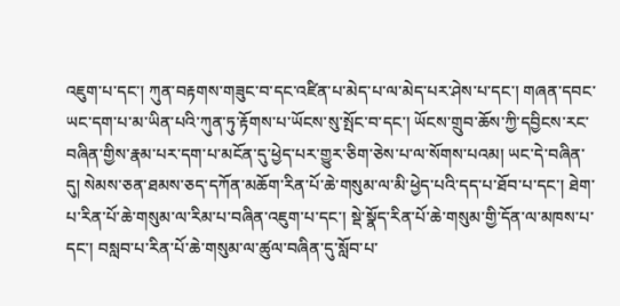འཇུག་པ་དང་། ཀུན་བརྟགས་གཟུང་བ་དང་འཛིན་པ་མེད་པ་ལ་མེད་པར་ཤེས་པ་དང་། གཞན་དབང་ཡང་དག་པ་མ་ཡིན་པའི་ཀུན་ཏུ་རྟོགས་པ་ཡོངས་སུ་སྤོང་བ་དང་། ཡོངས་གྲུབ་ཆོས་ཀྱི་དབྱིངས་རང་བཞིན་གྱིས་རྣམ་པར་དག་པ་མངོན་དུ་ཕྱེད་པར་གྱུར་ཅིག་ཅེས་པ་ལ་སོགས་པའམ། ཡང་དེ་བཞིན་དུ། སེམས་ཅན་ཐམས་ཅད་དཀོན་མཆོག་རིན་པོ་ཆེ་གསུམ་ལ་མི་ཕྱེད་པའི་དད་པ་ཐོབ་པ་དང་། ཐེག་པ་རིན་པོ་ཆེ་གསུམ་ལ་རིམ་པ་བཞིན་འཇུག་པ་དང་། སྡེ་སྣོད་རིན་པོ་ཆེ་གསུམ་གྱི་དོན་ལ་མཁས་པ་དང་། བསླབ་པ་རིན་པོ་ཆེ་གསུམ་ལ་ཚུལ་བཞིན་དུ་སློབ་པ་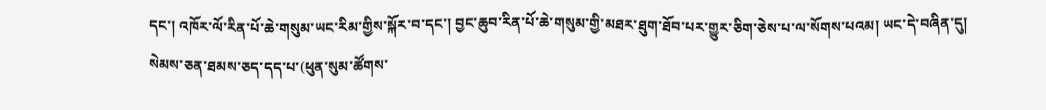དང་། འཁོར་ལོ་རིན་པོ་ཆེ་གསུམ་ཡང་རིམ་གྱིས་སྐོར་བ་དང་། བྱང་ཆུབ་རིན་པོ་ཆེ་གསུམ་གྱི་མཐར་ཐུག་ཐོབ་པར་གྱུར་ཅིག་ཅེས་པ་ལ་སོགས་པའམ། ཡང་དེ་བཞིན་དུ། སེམས་ཅན་ཐམས་ཅད་དད་པ་(ཕུན་སུམ་ཚོགས་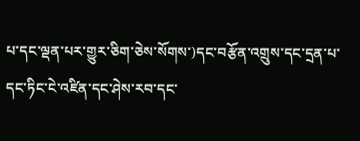པ་དང་ལྡན་པར་གྱུར་ཅིག་ཅེས་སོགས་)དང་བརྩོན་འགྲུས་དང་དྲན་པ་དང་ཏིང་ངེ་འཛིན་དང་ཤེས་རབ་དང་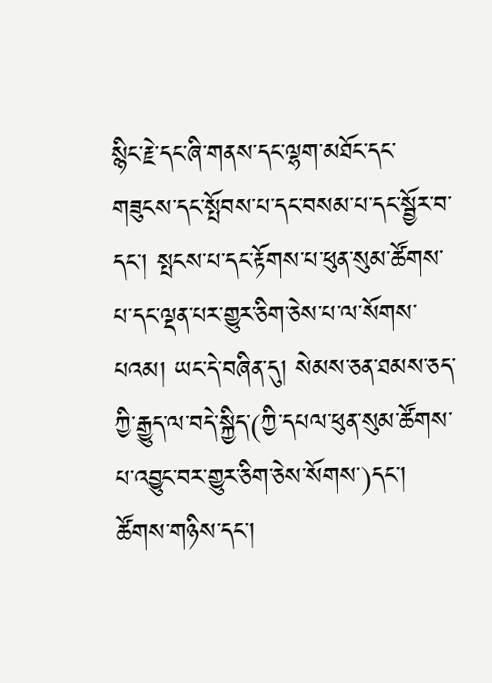སྙིང་རྗེ་དང་ཞི་གནས་དང་ལྷག་མཐོང་དང་གཟུངས་དང་སྤོབས་པ་དང་བསམ་པ་དང་སྦྱོར་བ་དང་། སྤངས་པ་དང་རྟོགས་པ་ཕུན་སུམ་ཚོགས་པ་དང་ལྡན་པར་གྱུར་ཅིག་ཅེས་པ་ལ་སོགས་པའམ། ཡང་དེ་བཞིན་དུ། སེམས་ཅན་ཐམས་ཅད་ཀྱི་རྒྱུད་ལ་བདེ་སྐྱིད་(ཀྱི་དཔལ་ཕུན་སུམ་ཚོགས་པ་འབྱུང་བར་གྱུར་ཅིག་ཅེས་སོགས་)དང་། ཚོགས་གཉིས་དང་།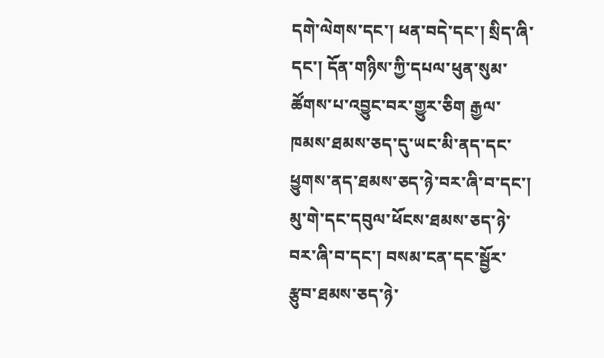དགེ་ལེགས་དང་། ཕན་བདེ་དང་། སྲིད་ཞི་དང་། དོན་གཉིས་ཀྱི་དཔལ་ཕུན་སུམ་ཚོགས་པ་འབྱུང་བར་གྱུར་ཅིག རྒྱལ་ཁམས་ཐམས་ཅད་དུ་ཡང་མི་ནད་དང་ཕྱུགས་ནད་ཐམས་ཅད་ཉེ་བར་ཞི་བ་དང་། མུ་གེ་དང་དབུལ་ཕོངས་ཐམས་ཅད་ཉེ་བར་ཞི་བ་དང་། བསམ་ངན་དང་སྦྱོར་རྩུབ་ཐམས་ཅད་ཉེ་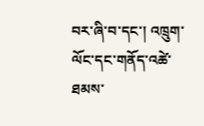བར་ཞི་བ་དང་། འཁྲུག་ལོང་དང་གནོད་འཚེ་ཐམས་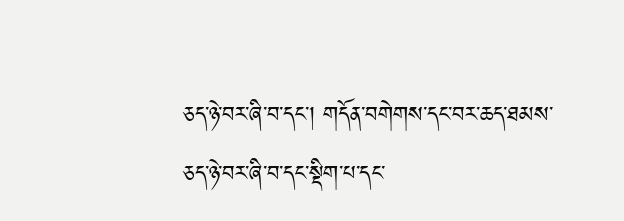ཅད་ཉེ་བར་ཞི་བ་དང་། གདོན་བགེགས་དང་བར་ཆད་ཐམས་ཅད་ཉེ་བར་ཞི་བ་དང་སྡིག་པ་དང་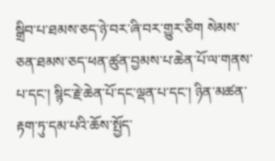སྒྲིབ་པ་ཐམས་ཅད་ཉེ་བར་ཞི་བར་གྱུར་ཅིག སེམས་ཅན་ཐམས་ཅད་ཕན་ཚུན་བྱམས་པ་ཆེན་པོ་ལ་གནས་པ་དང་། སྙིང་རྗེ་ཆེན་པོ་དང་ལྡན་པ་དང་། ཉིན་མཚན་རྟག་ཏུ་དམ་པའི་ཆོས་སྤྱོད་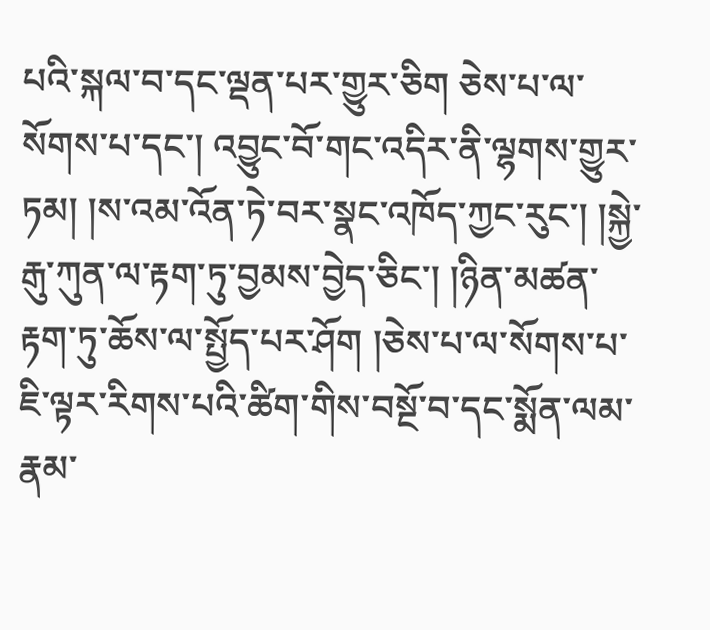པའི་སྐལ་བ་དང་ལྡན་པར་གྱུར་ཅིག ཅེས་པ་ལ་སོགས་པ་དང་། འབྱུང་བོ་གང་འདིར་ནི་ལྷགས་གྱུར་ཏམ། །ས་འམ་འོན་ཏེ་བར་སྣང་འཁོད་ཀྱང་རུང་། །སྐྱེ་རྒུ་ཀུན་ལ་རྟག་ཏུ་བྱམས་བྱེད་ཅིང་། །ཉིན་མཚན་རྟག་ཏུ་ཆོས་ལ་སྤྱོད་པར་ཤོག །ཅེས་པ་ལ་སོགས་པ་ཇི་ལྟར་རིགས་པའི་ཚིག་གིས་བསྔོ་བ་དང་སྨོན་ལམ་རྣམ་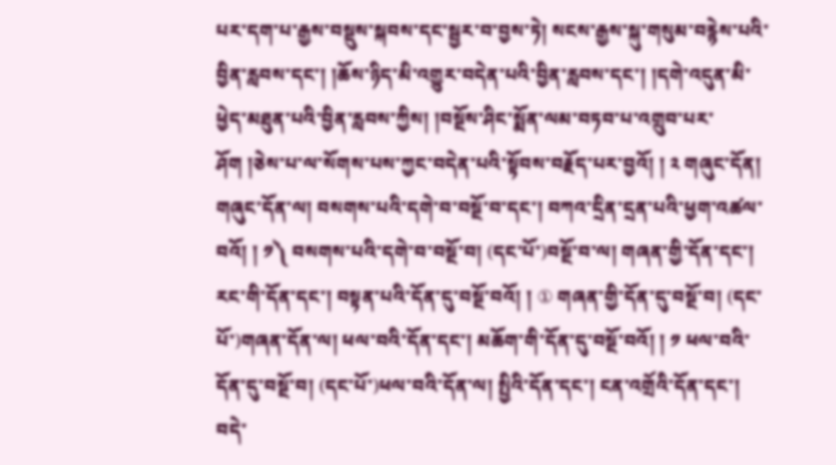པར་དག་པ་རྒྱས་བསྡུས་སྐབས་དང་སྦྱར་བ་བྱས་ཏེ། སངས་རྒྱས་སྐུ་གསུམ་བརྙེས་པའི་བྱིན་རླབས་དང་། །ཆོས་ཉིད་མི་འགྱུར་བདེན་པའི་བྱིན་རླབས་དང་། །དགེ་འདུན་མི་ཕྱེད་མཐུན་པའི་བྱིན་རླབས་ཀྱིས། །བསྔོས་ཤིང་སྨོན་ལམ་བཏབ་པ་འགྲུབ་པར་ཤོག །ཅེས་པ་ལ་སོགས་པས་ཀྱང་བདེན་པའི་སྟོབས་བརྗོད་པར་བྱའོ། ། ༢ གཞུང་དོན། གཞུང་དོན་ལ། བསགས་པའི་དགེ་བ་བསྔོ་བ་དང་། བཀའ་དྲིན་དྲན་པའི་ཕྱག་འཚལ་བའོ། ། ༡༽ བསགས་པའི་དགེ་བ་བསྔོ་བ། (དང་པོ་)བསྔོ་བ་ལ། གཞན་གྱི་དོན་དང་། རང་གི་དོན་དང་། བསྟན་པའི་དོན་དུ་བསྔོ་བའོ། ། ① གཞན་གྱི་དོན་དུ་བསྔོ་བ། (དང་པོ་)གཞན་དོན་ལ། ཕལ་བའི་དོན་དང་། མཆོག་གི་དོན་དུ་བསྔོ་བའོ། ། ༡ ཕལ་བའི་དོན་དུ་བསྔོ་བ། (དང་པོ་)ཕལ་བའི་དོན་ལ། སྤྱིའི་དོན་དང་། ངན་འགྲོའི་དོན་དང་། བདེ་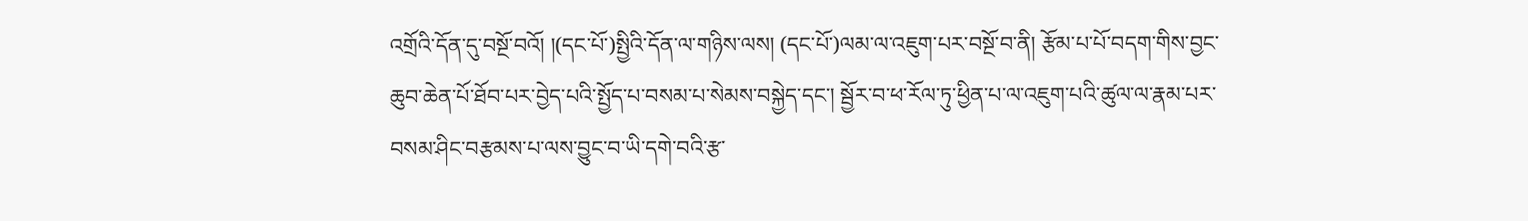འགྲོའི་དོན་དུ་བསྔོ་བའོ། །(དང་པོ་)སྤྱིའི་དོན་ལ་གཉིས་ལས། (དང་པོ་)ལམ་ལ་འཇུག་པར་བསྔོ་བ་ནི། རྩོམ་པ་པོ་བདག་གིས་བྱང་ཆུབ་ཆེན་པོ་ཐོབ་པར་བྱེད་པའི་སྤྱོད་པ་བསམ་པ་སེམས་བསྐྱེད་དང་། སྦྱོར་བ་ཕ་རོལ་ཏུ་ཕྱིན་པ་ལ་འཇུག་པའི་ཚུལ་ལ་རྣམ་པར་བསམ་ཤིང་བརྩམས་པ་ལས་བྱུང་བ་ཡི་དགེ་བའི་རྩ་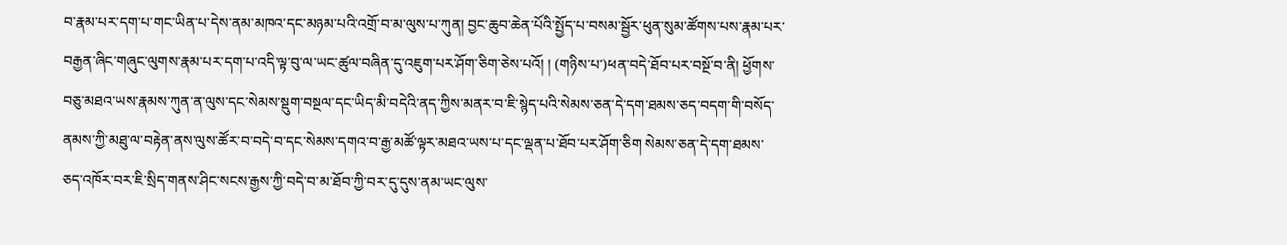བ་རྣམ་པར་དག་པ་གང་ཡིན་པ་དེས་ནམ་མཁའ་དང་མཉམ་པའི་འགྲོ་བ་མ་ལུས་པ་ཀུན། བྱང་ཆུབ་ཆེན་པོའི་སྤྱོད་པ་བསམ་སྦྱོར་ཕུན་སུམ་ཚོགས་པས་རྣམ་པར་བརྒྱན་ཞིང་གཞུང་ལུགས་རྣམ་པར་དག་པ་འདི་ལྟ་བུ་ལ་ཡང་ཚུལ་བཞིན་དུ་འཇུག་པར་ཤོག་ཅིག་ཅེས་པའོ། ། (གཉིས་པ་)ཕན་བདེ་ཐོབ་པར་བསྔོ་བ་ནི། ཕྱོགས་བཅུ་མཐའ་ཡས་རྣམས་ཀུན་ན་ལུས་དང་སེམས་སྡུག་བསྔལ་དང་ཡིད་མི་བདེའི་ནད་ཀྱིས་མནར་བ་ཇི་སྙེད་པའི་སེམས་ཅན་དེ་དག་ཐམས་ཅད་བདག་གི་བསོད་ནམས་ཀྱི་མཐུ་ལ་བརྟེན་ནས་ལུས་ཚོར་བ་བདེ་བ་དང་སེམས་དགའ་བ་རྒྱ་མཚོ་ལྟར་མཐའ་ཡས་པ་དང་ལྡན་པ་ཐོབ་པར་ཤོག་ཅིག སེམས་ཅན་དེ་དག་ཐམས་ཅད་འཁོར་བར་ཇི་སྲིད་གནས་ཤིང་སངས་རྒྱས་ཀྱི་བདེ་བ་མ་ཐོབ་ཀྱི་བར་དུ་དུས་ནམ་ཡང་ལུས་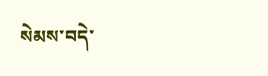སེམས་བདེ་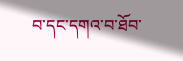བ་དང་དགའ་བ་ཐོབ་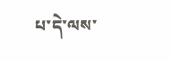པ་དེ་ལས་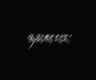ཉམས་པར་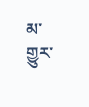མ་གྱུར་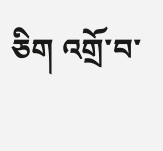ཅིག འགྲོ་བ་